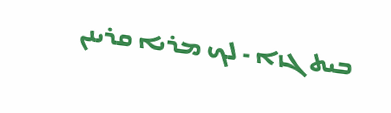ܒܝܬ ܓܙܐ - ܠܟ ܡܪܝܐ ܩܪܝܢܢ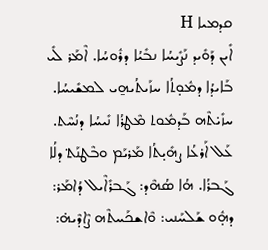ܩܕܡܝܐ H
ܐܺܝܢ ܕܰܘܺܝܕ ܢܰܨܺܝܚܳܐ ܢܒܺܝܳܐ ܕܪܽܘܚܳܐ. ܐܶܡܰܪ ܠܺܝ ܒܰܐܝܕܳܐ ܕܡܽܘ̣ܬܳܐ ܚܙܰܝܬܳܝܗ̱ܝ ܠܡܫܺܝܚܳܐ. ܚܙܺܝ̇ܬܶܗ ܒܰܕܡܽܘܬ ܡܶܛܪܳܐ ܢܺܝܚܳܐ ܕܢܳܚܶܬ. ܥܰܠ ܐܰܪܥܳܐ ܨܗܺܝ̣ܬܳܐ ܡܰܪܝܰܡ ܘܒܶܛܢܰܬ݀ ܕܠܳܐ ܓܰܒܪܳܐ. ܗܳܐ ܣܳܗܶܕ: ܓܰܒܪܺܐܶܝܠ ܕܳܐܡܰܪ: ܕܗ̣ܽܘ ܫܰܠܚܰܢܝ: ܘܶܐܫܟܰܚܬܶܗ ܨܶܐܕܶܝܗ̇: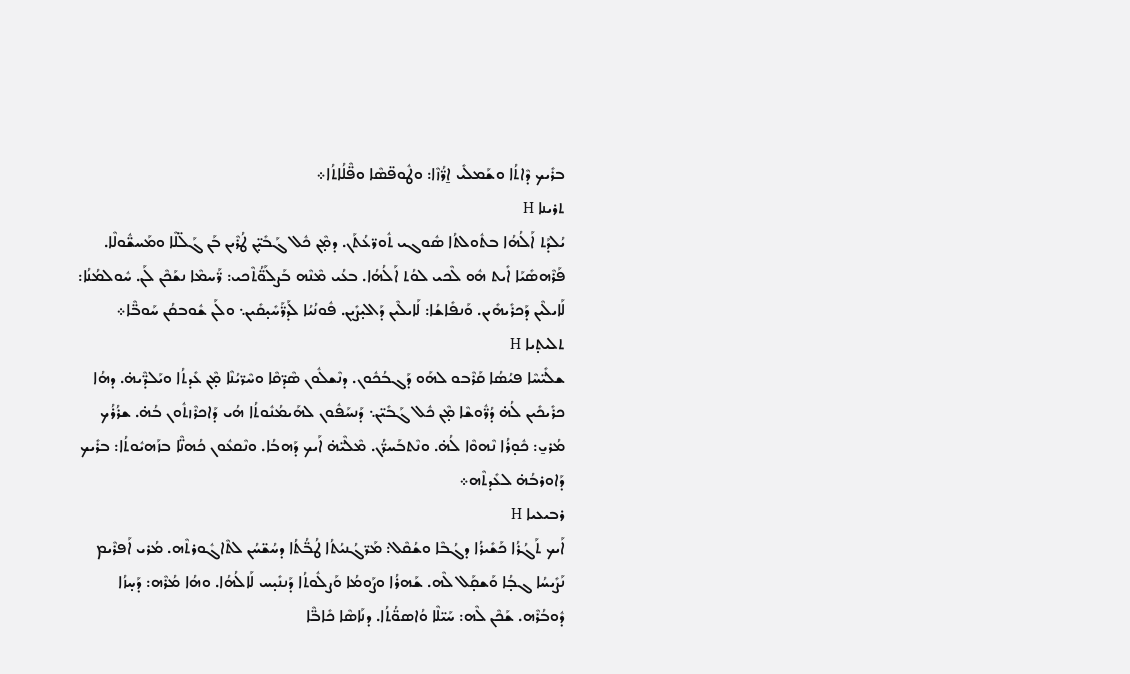ܒܪܺܝܟ ܕܶܐܬܳܐ ܘܫܰܡܠܺܝ ܐ̱ܪ̈ܳܙܶܐ: ܘܛܽܘܦ̈ܣܶܐ ܘܦ̈ܶܠܳܐܬܳܐ܀
ܬܪܝܢܐ H
ܝܳܠܕܰܬ ܐܰ‌ܠܳܗܳܐ ܒܬܽܘܠܬܳܐ ܣܽܘܓܝ ܬܽܘܪ̈ܥܳܬܰܢ. ܕܡ̣ܶܢ ܟܽܠ ܓܰܒܺܝ̣̈ܢ ܛܳܪܶܝܢ ܒܰܢ ܓܰܠ̈ܠܶܐ ܘܡܰܚܫ̈ܽܘܠܶܐ. ܦܰܪܶܗܣܺܝܰܐ ܐܺܝܬ ܗܽܘ ܠܶܟܝ ܠܘܳܬ ܐܰ‌ܠܳܗܳܐ. ܒܥܳܝ ܡܶܢܶܗ ܒܰܨܠܰܘ̈ܳܬܶܟܝ: ܪ̈ܰܚܡܶܐ ܢܫܰܟܶܢ ܠܰܢ. ܚܽܘܠܡܳܢܳܐ: ܠܰܐܝܠܶܝܢ ܕܰܟܪܺܝܗܺܝܢ. ܘܰܢܦܺܐܫܳܐ: ܠܰܐܝܠܶܝܢ ܕܰܐܠܝ̣ܨܺܝܢ. ܦܽܘܢܳܝܳܐ ܠܰܕܪ̈ܰܚܺܝ̣ܩܺܝܢ܆ ܘܠܰܢ ܫܽܘܒܩܳܢ ܚܰܘܒ̈ܶܐ܀
ܬܠܝܬ̣ܝܐ H
ܫܠܺܝ̈ܚܶܐ ܦܝܳܣܳܐ ܩܰܪܶܒܘ ܠܗܰܘ ܕܰܓܒܳܟܽܘܢ. ܕܢܶܫܠܽܘܢ ܣܶܕ̈ܩܶܐ ܘܚܶܪ̈ܝܳܢܶܐ ܡ̣ܶܢ ܥܺܕܬܳܐ ܘܝܰܠܕ̈ܶܝܗ̇. ܕܗܳܐ ܟܪܺܝܟܺܝܢ ܠܳܗ̇ ܕܳܪ̈ܽܘܫܶܐ ܡ̣ܶܢ ܟܽܠ ܓܰܒܺܝ̈ܢ܆ ܕܰܢܚܰܦܽܘܢ ܠܗܰܝܡܳܢܽܘܬܳܐ ܗܳܝ ܕܰܐܟܪܶܙܬܽܘܢ ܒܳܗ̇. ܫܪܳܪܳܟ ܡܳܪܝ̱: ܟܽܘ̣ܪܳܐ ܢܶܗܘܶܐ ܠܳܗ̇. ܘܢܶܬܒܰܚܪ̈ܳܢ. ܡܶܠܶܝ̈ܗ̇ ܐܰܝܟ ܕܰܗܒܳܐ. ܘܢܶܩܥܽܘܢ ܟܳܗܢ̈ܶܐ ܒܙܰܗܝܽܘܬܳܐ: ܒܪܺܝܟ ܕܰܐܘܪܒܳܗ̇ ܠܥܺܕܬܶܗ܀
ܪܒܝܥܝܐ H
ܐܰܝܟ ܬܰܓܳܪܳܐ ܟܰܫܺܝܪܳܐ ܕܓܳܒܶܐ ܘܫܳܩܶܠ: ܡܰܪ̈ܓܳܢܝܳܬܳܐ ܛܳܒ̈ܳܬܳܐ ܕܚܳܫ̈ܚܳܢ ܠܬܶܐܓܽܘܪܬܶܗ. ܡܳܪܝ ܐܰܦܪܶܝܡ ܢܰܨܺܝܚܳܐ ܓܒ̣ܳܐ ܘܰܫܩ̣ܰܠ ܠܶܗ. ܫܰܗܪܳܐ ܘܨܰܘܡܳܐ ܘܰܨܠܽܘܬܳܐ ܕܰܢܢܺܝ̣ܚ ܠܰܐܠܳܗܳܐ. ܘܗܳܐ ܡܳܪܶܗ: ܕܰܚ̣ܙܳܐ ܕܽܘܒܳܪܶܗ. ܫܰܟܶܢ ܠܶܗ: ܚܰܝ̈ܠܶܐ ܘܳܐܣܘ̈ܳܬܳܐ. ܕܢܰܐܣܶܐ ܟܺܐܒ̈ܶܐ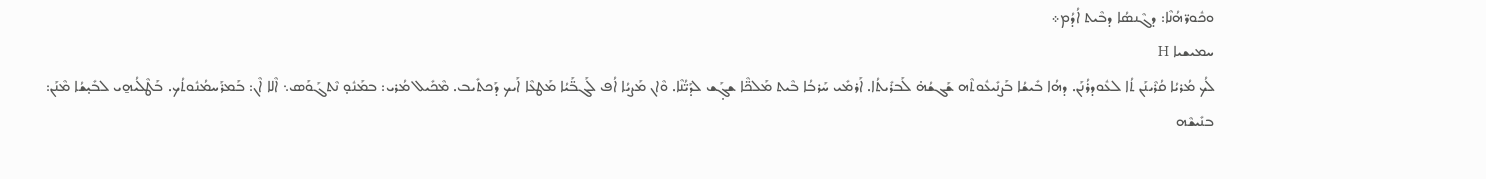ܘܟܽܘܪ̈ܗܳܢܶܐ: ܕܓܶܢܣܳܐ ܕܒܶܝܬ ܐܳܕܳܡ܀
ܚܡܝܫܝܐ H
ܠܳܟ ܡܳܪܝܳܐ ܩܳܪܶܝܢܰܢ ܬܳܐ ܠܥܽܘܕܪܳܢܰܢ. ܕܗܳܐ ܒܺܝܫܳܐ ܒܰܨܢܺܝܥܽܘܬܶܗ ܫܰܓܫܳܗ̇ ܠܰܒܪܺܝܬܳܐ. ܐܰܪܡܺܝ ܚܰܪܒܳܐ ܒܶܝܬ ܡܰܠܟ̈ܶܐ ܫܓ̣ܰܫ ܠܕܰܝ̈ܳܢܶܐ. ܘܶܐܢ ܡܰܨܝܳܐ ܐܳܦ ܠܰܓܒ̈ܰܝܳܐ ܡܰܛܥܶܐ ܐܰܝܟ ܕܰܟܬܺܝܒ. ܡܶܟܺܝܠ ܡܳܪܝ: ܒܡܰܢܽܘ̣ ܢܶܬܓܰܘܰܣ܆ ܐܶܠܐ ܐܶܢ: ܒܰܡܪܰܚܡܳܢܽܘܬܳܟ. ܒܰܛܶܠܳܝܗ̱ܝ ܠܒܺܝ̣ܫܳܐ ܡܶܢܰܢ: ܒܢܺܝܫܶܗ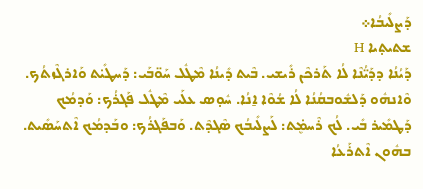ܕܰܨܠܺܝܒܳܐ܀
ܫܬܝܬ̣ܝܐ H
ܕܰܝܳܢܳܐ ܕܕܰܝ̈ܳܢܶܐ ܠܳܐ ܬܰܪܟܶܢ ܪܺܝܫܝ. ܒܶܝܬ ܕܺܝܢܳܐ ܡܶܛܽܠ ܚܰܘ̈ܒܰܝ: ܕܰܚܛܺܝ̇ܬ ܘܰܐܪܓܶܙܬܳܟ. ܘܶܐܢܗܽܘ ܕܰܠܫܽܘܒܩܳܢܳܐ ܠܳܐ ܫܳܘܶܐ ܐ̱ܢܳܐ. ܚܽܘ̣ܣ ܥܠܰܝ ܡܶܛܽܠ ܦܰܓܪܳܟ: ܘܰܕܡܳܟ ܕܰܛܡܺܝܪ ܒܺܝ. ܠܳܟ ܪܶܚܡܷ̇ܬ: ܠܰܨܠܺܝܒܳܟ ܣܶܓܕܶܬ. ܘܰܒܦܰܓܪܳܟ: ܘܒܰܕܡܳܟ ܐܶܬܚܰܣܺܝܬ. ܒܗܽܘܢ ܐܶܬܪܰܥܳܐ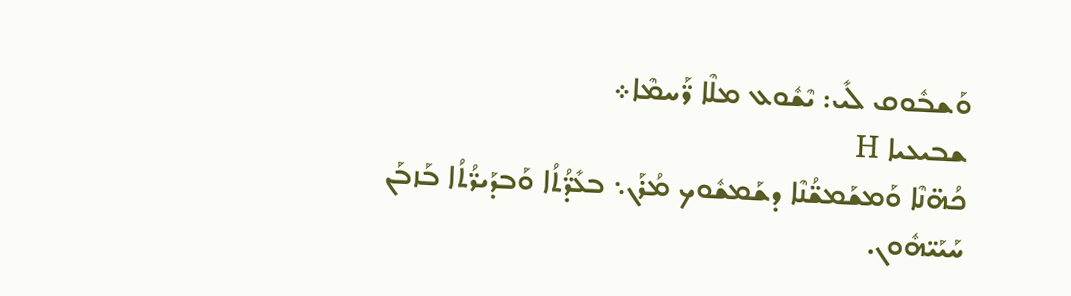ܘܰܫܒܽܘܩ ܠܺܝ: ܝܶܫܽܘܥ ܡܠܶܐ ܪ̈ܰܚܡܶܐ܀
ܫܒܝܥܝܐ H
ܟܳܗ̈ܢܶܐ ܘܰܡܫܰܡܫ̈ܳܢܶܐ ܕܫܰܡܫܽܘܟ ܡܳܪܰܢ܆ ܒܥܺܕ̈ܳܬܳܐ ܘܰܒܕܰܝܪ̈ܳܬܳܐ ܒܰܙܒܰܢ ܚܰܝܰܝ̈ܗܽܘܢ.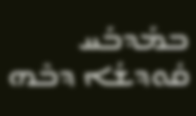ܒܡܰܕܒܰܚ ܩܽܘܕܫܳܐ ܕܒܶܗ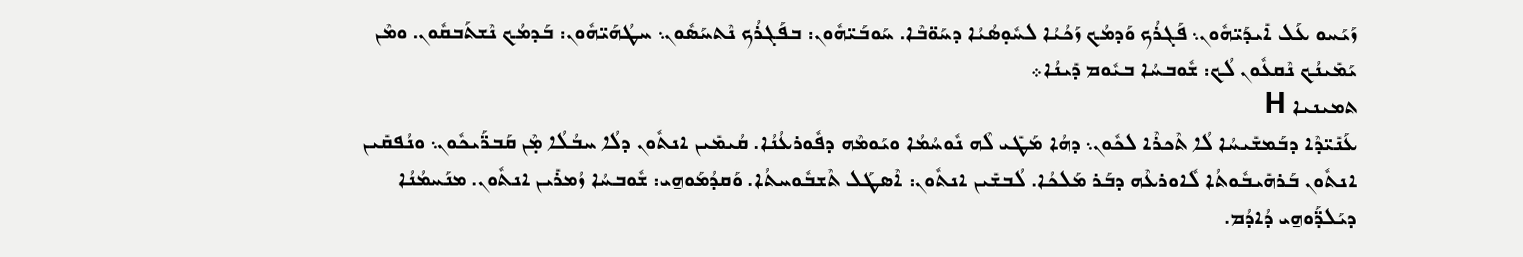ܙܰܝܰܚܘ ܥܰܠ ܐܺܝܕܰܝ̈ܗܽܘܢ܆ ܦܰܓܪܳܟ ܘܰܕܡܳܟ ܙܰܟܳܝܳܐ ܠܚܽܘ̣ܣܳܝܳܐ ܕܚܰܘ̈ܒܶܐ. ܚܰܘܒܰܝ̈ܗܽܘܢ: ܒܦܰܓܪܳܟ ܢܶܬܚܰܣܽܘܢ܆ ܚܛܳܗܰܝ̈ܗܽܘܢ: ܒܰܕܡܳܟ ܢܶܫܬܰܒܩܽܘܢ. ܘܡܶܢ ܝܰܡܺܝܢܳܟ ܢܶܩܥܽܘܢ ܠܳܟ: ܫܽܘܒܚܳܐ ܒܝܽܘܡ ܕܺܝܢܳܐ܀
ܬܡܝܢܝܐ H
ܥܰܢܺܝ̈ܕܶܐ ܕܒܰܡܫܺܝܚܳܐ ܠܳܐ ܬܶܟܪܶܐ ܠܟܽܘܢ܆ ܕܗܳܐ ܡܰܛܺܝ ܠܶܗ ܢܽܘܚܳܡܳܐ ܘܝܰܘܡܶܗ ܕܦܽܘܪܥܳܢܳܐ. ܩܳܝܡܺܝܢ ܐܢܬܽܘܢ ܕܠܳܐ ܚܒܳܠܳܐ ܡ̣ܶܢ ܩܰܒܪ̈ܰܝܟܽܘܢ܆ ܘܢܳܦܩܺܝܢ ܐܢܬܽܘܢ ܒܰܪܗܺܝܒܽܘܬܳܐ ܠܽܐܘܪܥܶܗ ܕܒܰܪ ܡܰܠܟܳܐ. ܠܳܒܫܺܝܢ ܐܢܬܽܘܢ: ܐܶܣܛܰܠ ܬܶܫܒܽܘܚܬܳܐ. ܘܰܩܕܳܡܰܘܗ̱ܝ: ܫܽܘܒܚܳܐ ܙܳܡܪܺܝܢ ܐܢܬܽܘܢ. ܡܢܰܚܡܳܢܳܐ ܕܝܰܠܕ̈ܰܘܗ̱ܝ ܕܳܐܕܳܡ.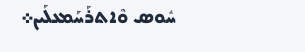ܚܽܘܣ ܘܶܐܬܪܰܚܰܡܥܠܰܝܢ܀